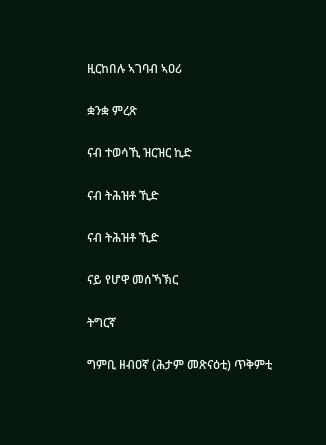ዚርከበሉ ኣገባብ ኣዐሪ

ቋንቋ ምረጽ

ናብ ተወሳኺ ዝርዝር ኪድ

ናብ ትሕዝቶ ኺድ

ናብ ትሕዝቶ ኺድ

ናይ የሆዋ መሰኻኽር

ትግርኛ

ግምቢ ዘብዐኛ (ሕታም መጽናዕቲ) ጥቅምቲ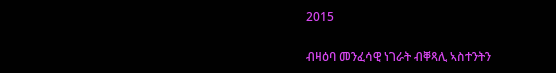2015

ብዛዕባ መንፈሳዊ ነገራት ብቐጻሊ ኣስተንትን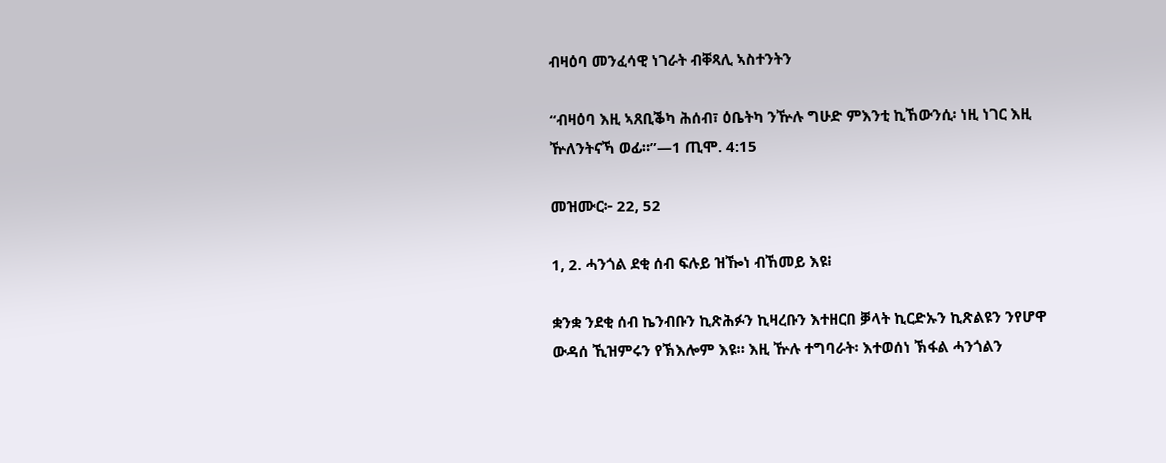ብዛዕባ መንፈሳዊ ነገራት ብቐጻሊ ኣስተንትን

“ብዛዕባ እዚ ኣጸቢቕካ ሕሰብ፣ ዕቤትካ ንዅሉ ግሁድ ምእንቲ ኪኸውንሲ፡ ነዚ ነገር እዚ ዅለንትናኻ ወፊ።”—1 ጢሞ. 4:15

መዝሙር፦ 22, 52

1, 2. ሓንጎል ደቂ ሰብ ፍሉይ ዝዀነ ብኸመይ እዩ፧

ቋንቋ ንደቂ ሰብ ኬንብቡን ኪጽሕፉን ኪዛረቡን እተዘርበ ቓላት ኪርድኡን ኪጽልዩን ንየሆዋ ውዳሰ ኺዝምሩን የኽእሎም እዩ። እዚ ዅሉ ተግባራት፡ እተወሰነ ኽፋል ሓንጎልን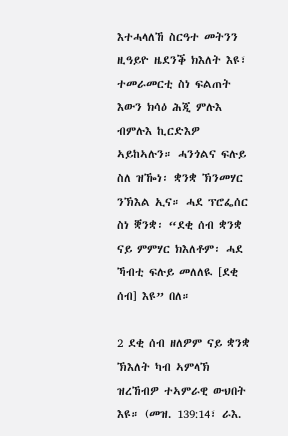እተሓላለኸ ስርዓተ መትንን ዚዓይዮ ዜደንቕ ክእለት እዩ፣ ተመራመርቲ ስነ ፍልጠት እውን ክሳዕ ሕጂ ምሉእ ብምሉእ ኪርድእዎ ኣይከኣሉን። ሓንጎልና ፍሉይ ስለ ዝዀነ፡ ቋንቋ ኽንመሃር ንኽእል ኢና። ሓደ ፕሮፌሰር ስነ ቛንቋ፡ “ደቂ ሰብ ቋንቋ ናይ ምምሃር ክእለቶም፡ ሓደ ኻብቲ ፍሉይ መለለዪ [ደቂ ሰብ] እዩ” በለ።

2 ደቂ ሰብ ዘለዎም ናይ ቋንቋ ኽእለት ካብ ኣምላኽ ዝረኸብዎ ተኣምራዊ ውህበት እዩ። (መዝ. 139:14፣ ራእ.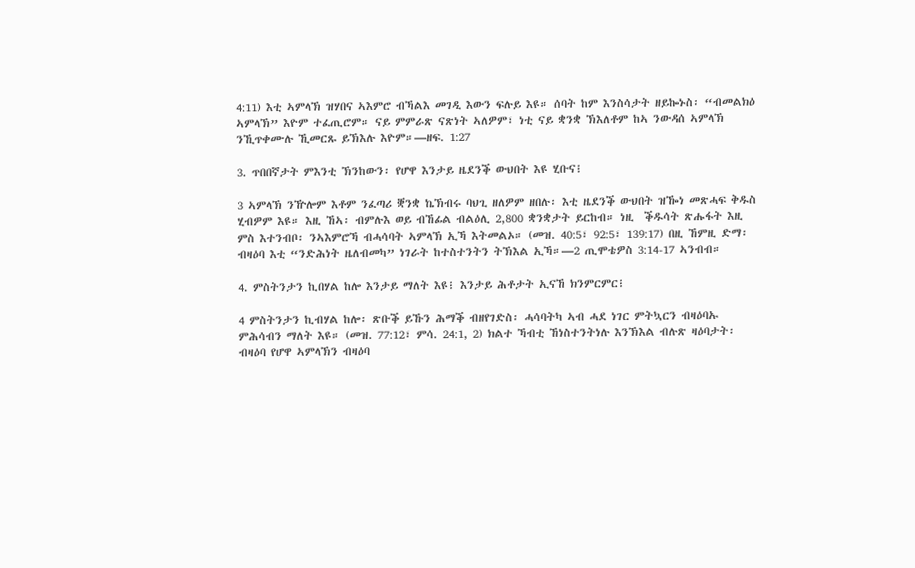4:11) እቲ ኣምላኽ ዝሃበና ኣእምሮ ብኻልእ መገዲ እውን ፍሉይ እዩ። ሰባት ከም እንስሳታት ዘይኰኑስ፡ “ብመልክዕ ኣምላኽ” እዮም ተፈጢሮም። ናይ ምምራጽ ናጽነት ኣለዎም፣ ነቲ ናይ ቋንቋ ኽእለቶም ከኣ ንውዳሰ ኣምላኽ ንኺጥቀሙሉ ኺመርጹ ይኽእሉ እዮም።—ዘፍ. 1:27

3. ጥበበኛታት ምእንቲ ኽንከውን፡ የሆዋ እንታይ ዜደንቕ ውህበት እዩ ሂቡና፧

3 ኣምላኽ ንዅሎም እቶም ንፈጣሪ ቛንቋ ኬኽብሩ ባህጊ ዘለዎም ዘበሉ፡ እቲ ዜደንቕ ውህበት ዝዀነ መጽሓፍ ቅዱስ ሂብዎም እዩ። እዚ ኸኣ፡ ብምሉእ ወይ ብኸፊል ብልዕሊ 2,800 ቋንቋታት ይርከብ። ነዚ  ቕዱሳት ጽሑፋት እዚ ምስ እተንብቦ፡ ንኣእምሮኻ ብሓሳባት ኣምላኽ ኢኻ እትመልኦ። (መዝ. 40:5፣ 92:5፣ 139:17) በዚ ኸምዚ ድማ፡ ብዛዕባ እቲ “ንድሕነት ዜለብመካ” ነገራት ከተስተንትን ትኽእል ኢኻ።—2 ጢሞቴዎስ 3:14-17 ኣንብብ።

4. ምስትንታን ኪበሃል ከሎ እንታይ ማለት እዩ፧ እንታይ ሕቶታት ኢናኸ ክንምርምር፧

4 ምስትንታን ኪብሃል ከሎ፡ ጽቡቕ ይኹን ሕማቕ ብዘየገድስ፡ ሓሳባትካ ኣብ ሓደ ነገር ምትኳርን ብዛዕባኡ ምሕሳብን ማለት እዩ። (መዝ. 77:12፣ ምሳ. 24:1, 2) ክልተ ኻብቲ ኸነስተንትነሉ እንኽእል ብሉጽ ዛዕባታት፡ ብዛዕባ የሆዋ ኣምላኽን ብዛዕባ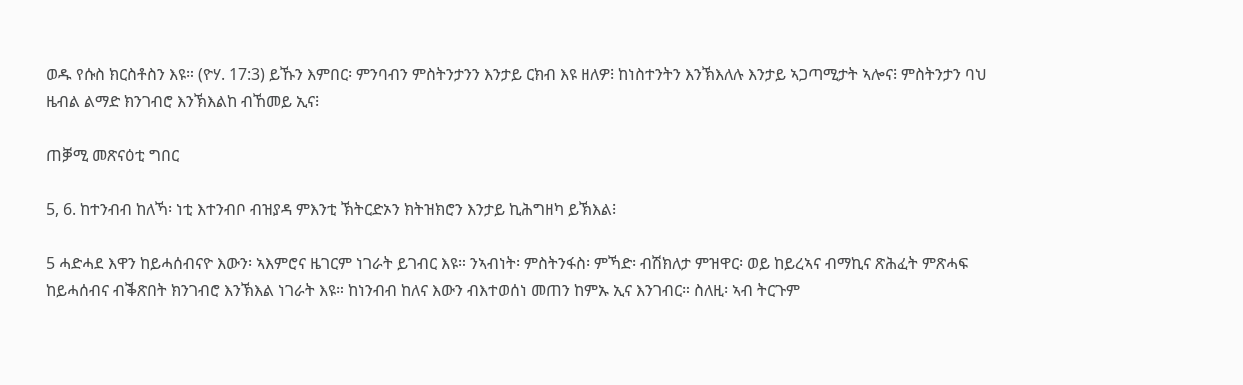ወዱ የሱስ ክርስቶስን እዩ። (ዮሃ. 17:3) ይኹን እምበር፡ ምንባብን ምስትንታንን እንታይ ርክብ እዩ ዘለዎ፧ ከነስተንትን እንኽእለሉ እንታይ ኣጋጣሚታት ኣሎና፧ ምስትንታን ባህ ዜብል ልማድ ክንገብሮ እንኽእልከ ብኸመይ ኢና፧

ጠቓሚ መጽናዕቲ ግበር

5, 6. ከተንብብ ከለኻ፡ ነቲ እተንብቦ ብዝያዳ ምእንቲ ኽትርድኦን ክትዝክሮን እንታይ ኪሕግዘካ ይኽእል፧

5 ሓድሓደ እዋን ከይሓሰብናዮ እውን፡ ኣእምሮና ዜገርም ነገራት ይገብር እዩ። ንኣብነት፡ ምስትንፋስ፡ ምኻድ፡ ብሽክለታ ምዝዋር፡ ወይ ከይረኣና ብማኪና ጽሕፈት ምጽሓፍ ከይሓሰብና ብቕጽበት ክንገብሮ እንኽእል ነገራት እዩ። ከነንብብ ከለና እውን ብእተወሰነ መጠን ከምኡ ኢና እንገብር። ስለዚ፡ ኣብ ትርጉም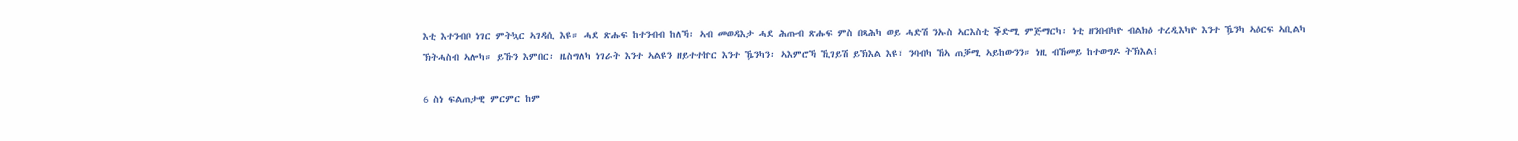እቲ እተንብቦ ነገር ምትኳር ኣገዳሲ እዩ። ሓደ ጽሑፍ ከተንብብ ከለኻ፡ ኣብ መወዳእታ ሓደ ሕጡብ ጽሑፍ ምስ በጻሕካ ወይ ሓድሽ ንኡስ ኣርእስቲ ቕድሚ ምጅማርካ፡ ነቲ ዘንበብካዮ ብልክዕ ተረዲእካዮ እንተ ዄንካ ኣዕርፍ ኣቢልካ ኽትሓስብ ኣሎካ። ይኹን እምበር፡ ዜስግለካ ነገራት እንተ ኣልዩን ዘይተተኵር እንተ ዄንካን፡ ኣእምሮኻ ኺገይሽ ይኽእል እዩ፣ ንባብካ ኸኣ ጠቓሚ ኣይከውንን። ነዚ ብኸመይ ከተወግዶ ትኽእል፧

6 ስነ ፍልጠታዊ ምርምር ከም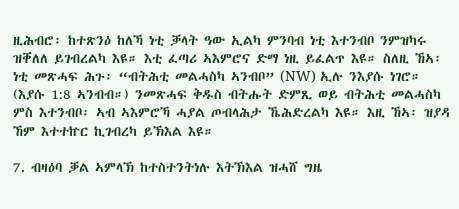ዚሕብሮ፡ ከተጽንዕ ከለኻ ነቲ ቓላት ዓው ኢልካ ምንባብ ነቲ እተንብቦ ንምዝካሩ ዝቐለለ ይገብረልካ እዩ። እቲ ፈጣሪ ኣእምሮና ድማ ነዚ ይፈልጥ እዩ። ስለዚ ኸኣ፡ ነቲ መጽሓፍ ሕጉ፡ “ብትሕቲ መልሓስካ ኣንብቦ” (NW) ኢሉ ንእያሱ ነገሮ። (እያሱ 1:8 ኣንብብ።) ንመጽሓፍ ቅዱስ ብትሑት ድምጺ ወይ ብትሕቲ መልሓስካ ምስ እተንብቦ፡ ኣብ ኣእምሮኻ ሓያል ጦብላሕታ ኼሕድረልካ እዩ። እዚ ኸኣ፡ ዝያዳ ኸም እተተኵር ኪገብረካ ይኽእል እዩ።

7. ብዛዕባ ቓል ኣምላኽ ከተስተንትነሉ እትኽእል ዝሓሸ ግዜ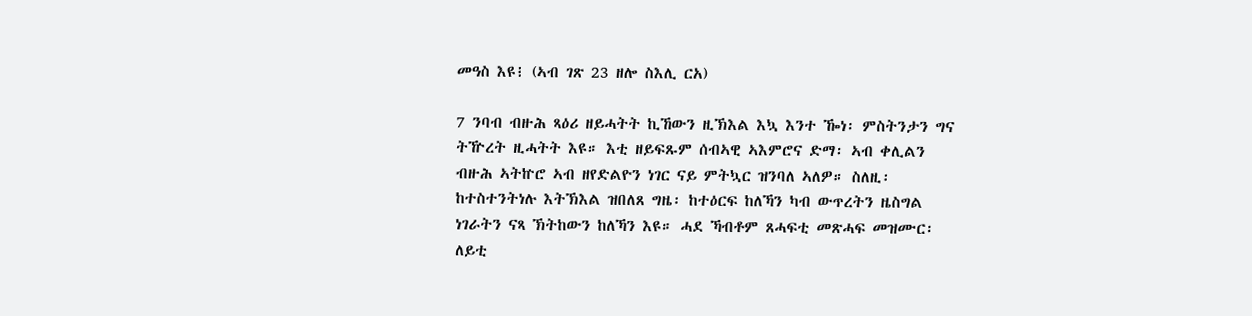መዓስ እዩ፧ (ኣብ ገጽ 23 ዘሎ ስእሊ ርአ)

7 ንባብ ብዙሕ ጻዕሪ ዘይሓትት ኪኸውን ዚኽእል እኳ እንተ ዀነ፡ ምስትንታን ግና ትዅረት ዚሓትት እዩ። እቲ ዘይፍጹም ሰብኣዊ ኣእምሮና ድማ፡ ኣብ ቀሊልን ብዙሕ ኣትኵሮ ኣብ ዘየድልዮን ነገር ናይ ምትኳር ዝንባለ ኣለዎ። ስለዚ፡ ከተስተንትነሉ እትኽእል ዝበለጸ ግዜ፡ ከተዕርፍ ከለኻን ካብ ውጥረትን ዜስግል ነገራትን ናጻ ኽትከውን ከለኻን እዩ። ሓደ ኻብቶም ጸሓፍቲ መጽሓፍ መዝሙር፡ ለይቲ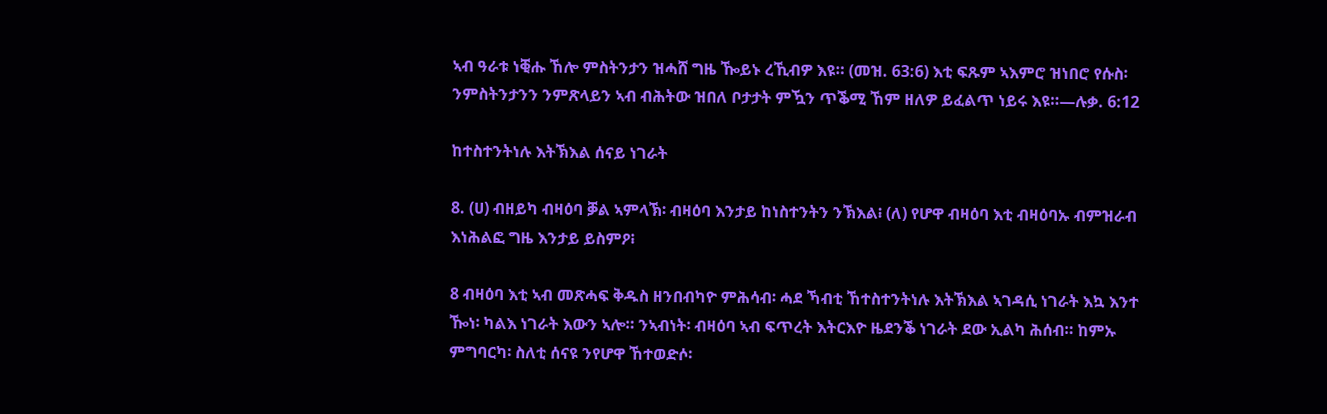ኣብ ዓራቱ ነቒሑ ኸሎ ምስትንታን ዝሓሸ ግዜ ዀይኑ ረኺብዎ እዩ። (መዝ. 63:6) እቲ ፍጹም ኣእምሮ ዝነበሮ የሱስ፡ ንምስትንታንን ንምጽላይን ኣብ ብሕትው ዝበለ ቦታታት ምዃን ጥቕሚ ኸም ዘለዎ ይፈልጥ ነይሩ እዩ።—ሉቃ. 6:12

ከተስተንትነሉ እትኽእል ሰናይ ነገራት

8. (ሀ) ብዘይካ ብዛዕባ ቓል ኣምላኽ፡ ብዛዕባ እንታይ ከነስተንትን ንኽእል፧ (ለ) የሆዋ ብዛዕባ እቲ ብዛዕባኡ ብምዝራብ እነሕልፎ ግዜ እንታይ ይስምዖ፧

8 ብዛዕባ እቲ ኣብ መጽሓፍ ቅዱስ ዘንበብካዮ ምሕሳብ፡ ሓደ ኻብቲ ኸተስተንትነሉ እትኽእል ኣገዳሲ ነገራት እኳ እንተ ዀነ፡ ካልእ ነገራት እውን ኣሎ። ንኣብነት፡ ብዛዕባ ኣብ ፍጥረት እትርእዮ ዜደንቕ ነገራት ደው ኢልካ ሕሰብ። ከምኡ ምግባርካ፡ ስለቲ ሰናዩ ንየሆዋ ኸተወድሶ፡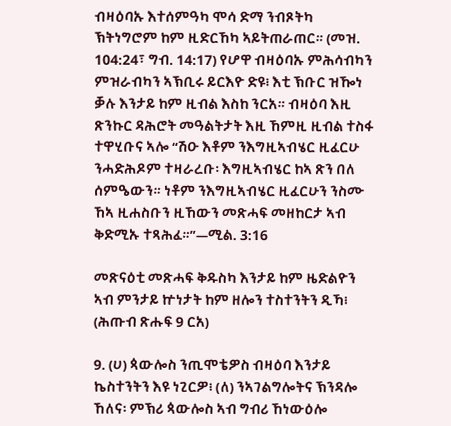ብዛዕባኡ እተሰምዓካ ሞሳ ድማ ንብጾትካ ኽትነግሮም ከም ዚድርኸካ ኣይትጠራጠር። (መዝ. 104:24፣ ግብ. 14:17) የሆዋ ብዛዕባኡ ምሕሳብካን ምዝራብካን ኣኽቢሩ ይርእዮ ድዩ፧ እቲ ኽቡር ዝዀነ ቓሉ እንታይ ከም ዚብል እስከ ንርአ። ብዛዕባ እዚ  ጽንኩር ዳሕሮት መዓልትታት እዚ ኸምዚ ዚብል ተስፋ ተዋሂቡና ኣሎ “ሽዑ እቶም ንእግዚኣብሄር ዚፈርሁ ንሓድሕዶም ተዛራረቡ፡ እግዚኣብሄር ከኣ ጽን በለ ሰምዔውን። ነቶም ንእግዚኣብሄር ዚፈርሁን ንስሙ ኸኣ ዚሐስቡን ዚኸውን መጽሓፍ መዘከርታ ኣብ ቅድሚኡ ተጻሕፈ።”—ሚል. 3:16

መጽናዕቲ መጽሓፍ ቅዱስካ እንታይ ከም ዜድልዮን ኣብ ምንታይ ኵነታት ከም ዘሎን ተስተንትን ዲኻ፧ (ሕጡብ ጽሑፍ 9 ርአ)

9. (ሀ) ጳውሎስ ንጢሞቴዎስ ብዛዕባ እንታይ ኬስተንትን እዩ ነጊርዎ፧ (ለ) ንኣገልግሎትና ኽንዳሎ ኸለና፡ ምኽሪ ጳውሎስ ኣብ ግብሪ ኸነውዕሎ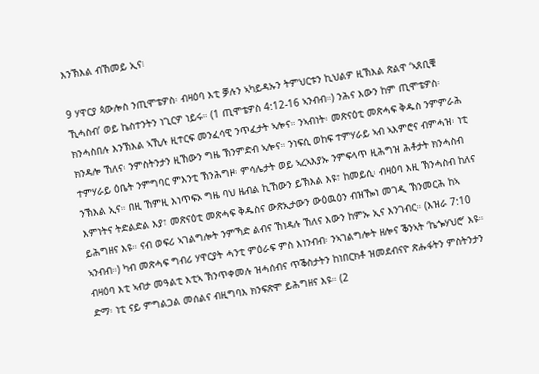እንኽእል ብኸመይ ኢና፧

9 ሃዋርያ ጳውሎስ ንጢሞቴዎስ፡ ብዛዕባ እቲ ቓሉን ኣካይዳኡን ትምህርቱን ኪህልዎ ዚኽእል ጽልዋ ‘ኣጸቢቑ ኺሓስብ’ ወይ ኬስተንትን ነጊርዎ ነይሩ። (1 ጢሞቴዎስ 4:12-16 ኣንብብ።) ንሕና እውን ከም ጢሞቴዎስ፡ ክንሓስበሉ እንኽእል ኣኺሉ ዚተርፍ መንፈሳዊ ንጥፈታት ኣሎና። ንኣብነት፡ መጽናዕቲ መጽሓፍ ቅዱስ ንምምራሕ ክንዳሎ ኸለና፡ ንምስትንታን ዚኸውን ግዜ ኽንምድብ ኣሎና። ንነፍሲ ወከፍ ተምሃራይ ኣብ ኣእምሮና ብምሓዝ፡ ነቲ ተምሃራይ ዕቤት ንምግባር ምእንቲ ኽንሕግዞ፡ ምሳሌታት ወይ ኣረኣእያኡ ንምፍላጥ ዚሕግዝ ሕቶታት ክንሓስብ ንኽእል ኢና። በዚ ኸምዚ እነጥፍኦ ግዜ ባህ ዜብል ኪኸውን ይኽእል እዩ፣ ከመይሲ፡ ብዛዕባ እዚ ኽንሓስብ ከለና እምነትና ትድልድል እያ፣ መጽናዕቲ መጽሓፍ ቅዱስና ውጽኢታውን ውዕዉዕን ብዝዀነ መገዲ ኽንመርሕ ከኣ ይሕግዘና እዩ። ናብ ወፍሪ ኣገልግሎት ንምኻድ ልብና ኸነዳሉ ኸለና እውን ከምኡ ኢና እንገብር። (እዝራ 7:10 ኣንብብ።) ካብ መጽሓፍ ግብሪ ሃዋርያት ሓንቲ ምዕራፍ ምስ እነንብብ፡ ንኣገልግሎት ዘሎና ቕንኣት ‘ኬጐሃህሮ’ እዩ። ብዛዕባ እቲ ኣብታ መዓልቲ እቲኣ ኽንጥቀመሉ ዝሓሰብና ጥቕስታትን ከነበርክቶ ዝመደብናዮ ጽሑፋትን ምስትንታን ድማ፡ ነቲ ናይ ምግልጋል መሰልና ብዚግባእ ክንፍጽሞ ይሕግዘና እዩ። (2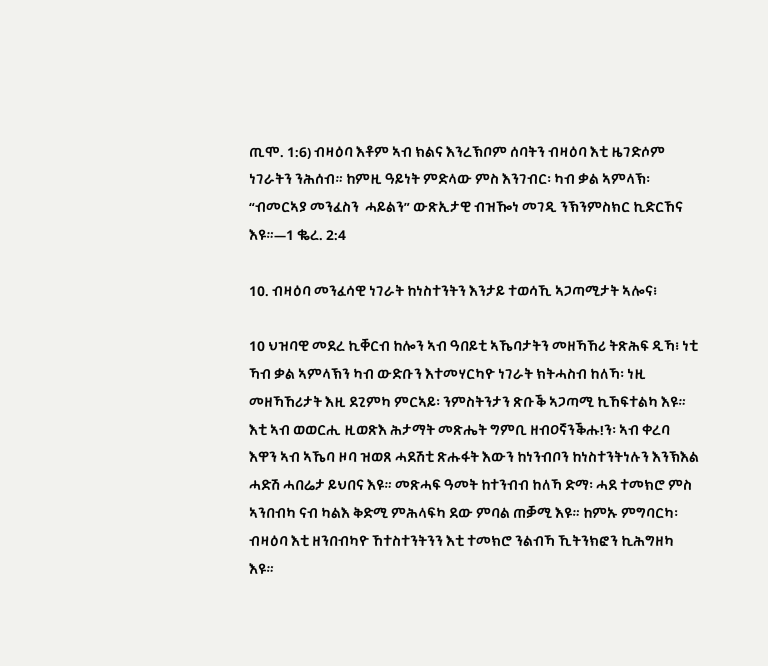ጢሞ. 1:6) ብዛዕባ እቶም ኣብ ክልና እንረኽቦም ሰባትን ብዛዕባ እቲ ዜገድሶም ነገራትን ንሕሰብ። ከምዚ ዓይነት ምድላው ምስ እንገብር፡ ካብ ቃል ኣምላኽ፡ “ብመርኣያ መንፈስን  ሓይልን” ውጽኢታዊ ብዝዀነ መገዲ ንኽንምስክር ኪድርኸና እዩ።—1 ቈረ. 2:4

10. ብዛዕባ መንፈሳዊ ነገራት ከነስተንትን እንታይ ተወሳኺ ኣጋጣሚታት ኣሎና፧

10 ህዝባዊ መደረ ኪቐርብ ከሎን ኣብ ዓበይቲ ኣኼባታትን መዘኻኸሪ ትጽሕፍ ዲኻ፧ ነቲ ኻብ ቃል ኣምላኽን ካብ ውድቡን እተመሃርካዮ ነገራት ክትሓስብ ከለኻ፡ ነዚ መዘኻኸሪታት እዚ ደጊምካ ምርኣይ፡ ንምስትንታን ጽቡቕ ኣጋጣሚ ኪኸፍተልካ እዩ። እቲ ኣብ ወወርሒ ዚወጽእ ሕታማት መጽሔት ግምቢ ዘብዐኛንቕሑ!ን፡ ኣብ ቀረባ እዋን ኣብ ኣኼባ ዞባ ዝወጸ ሓደሽቲ ጽሑፋት እውን ከነንብቦን ከነስተንትነሉን እንኽእል ሓድሽ ሓበሬታ ይህበና እዩ። መጽሓፍ ዓመት ከተንብብ ከለኻ ድማ፡ ሓደ ተመክሮ ምስ ኣንበብካ ናብ ካልእ ቅድሚ ምሕላፍካ ደው ምባል ጠቓሚ እዩ። ከምኡ ምግባርካ፡ ብዛዕባ እቲ ዘንበብካዮ ኸተስተንትንን እቲ ተመክሮ ንልብኻ ኺትንክፎን ኪሕግዘካ እዩ።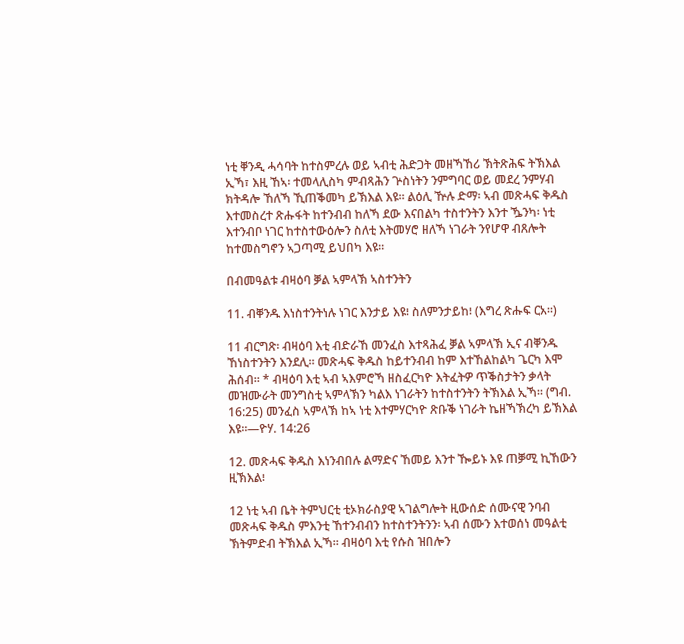ነቲ ቐንዲ ሓሳባት ከተስምረሉ ወይ ኣብቲ ሕድጋት መዘኻኸሪ ኽትጽሕፍ ትኽእል ኢኻ፣ እዚ ኸኣ፡ ተመላሊስካ ምብጻሕን ጕስነትን ንምግባር ወይ መደረ ንምሃብ ክትዳሎ ኸለኻ ኺጠቕመካ ይኽእል እዩ። ልዕሊ ዅሉ ድማ፡ ኣብ መጽሓፍ ቅዱስ እተመስረተ ጽሑፋት ከተንብብ ከለኻ ደው እናበልካ ተስተንትን እንተ ዄንካ፡ ነቲ እተንብቦ ነገር ከተስተውዕሎን ስለቲ እትመሃሮ ዘለኻ ነገራት ንየሆዋ ብጸሎት ከተመስግኖን ኣጋጣሚ ይህበካ እዩ።

በብመዓልቱ ብዛዕባ ቓል ኣምላኽ ኣስተንትን

11. ብቐንዱ እነስተንትነሉ ነገር እንታይ እዩ፧ ስለምንታይከ፧ (እግረ ጽሑፍ ርአ።)

11 ብርግጽ፡ ብዛዕባ እቲ ብድራኸ መንፈስ እተጻሕፈ ቓል ኣምላኽ ኢና ብቐንዱ ኸነስተንትን እንደሊ። መጽሓፍ ቅዱስ ከይተንብብ ከም እተኸልከልካ ጌርካ እሞ ሕሰብ። * ብዛዕባ እቲ ኣብ ኣእምሮኻ ዘስፈርካዮ እትፈትዎ ጥቕስታትን ቃላት መዝሙራት መንግስቲ ኣምላኽን ካልእ ነገራትን ከተስተንትን ትኽእል ኢኻ። (ግብ. 16:25) መንፈስ ኣምላኽ ከኣ ነቲ እተምሃርካዮ ጽቡቕ ነገራት ኬዘኻኽረካ ይኽእል እዩ።—ዮሃ. 14:26

12. መጽሓፍ ቅዱስ እነንብበሉ ልማድና ኸመይ እንተ ዀይኑ እዩ ጠቓሚ ኪኸውን ዚኽእል፧

12 ነቲ ኣብ ቤት ትምህርቲ ቲኦክራስያዊ ኣገልግሎት ዚውሰድ ሰሙናዊ ንባብ መጽሓፍ ቅዱስ ምእንቲ ኸተንብብን ከተስተንትንን፡ ኣብ ሰሙን እተወሰነ መዓልቲ ኽትምድብ ትኽእል ኢኻ። ብዛዕባ እቲ የሱስ ዝበሎን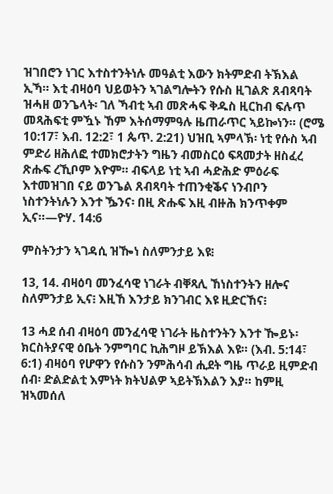ዝገበሮን ነገር እተስተንትነሉ መዓልቲ እውን ክትምድብ ትኽእል ኢኻ። እቲ ብዛዕባ ህይወትን ኣገልግሎትን የሱስ ዚገልጽ ጸብጻባት ዝሓዘ ወንጌላት፡ ገለ ኻብቲ ኣብ መጽሓፍ ቅዱስ ዚርከብ ፍሉጥ መጻሕፍቲ ምዃኑ ኸም እትሰማምዓሉ ዜጠራጥር ኣይኰነን። (ሮሜ 10:17፣ እብ. 12:2፣ 1 ጴጥ. 2:21) ህዝቢ ኣምላኽ፡ ነቲ የሱስ ኣብ ምድሪ ዘሕለፎ ተመክሮታትን ግዜን ብመስርዕ ፍጻመታት ዘስፈረ ጽሑፍ ረኺቦም እዮም። ብፍላይ ነቲ ኣብ ሓድሕድ ምዕራፍ እተመዝገበ ናይ ወንጌል ጸብጻባት ተጠንቂቕና ነንብቦን ነስተንትነሉን እንተ ዄንና፡ በዚ ጽሑፍ እዚ ብዙሕ ክንጥቀም ኢና።—ዮሃ. 14:6

ምስትንታን ኣገዳሲ ዝዀነ ስለምንታይ እዩ፧

13, 14. ብዛዕባ መንፈሳዊ ነገራት ብቐጻሊ ኸነስተንትን ዘሎና ስለምንታይ ኢና፧ እዚኸ እንታይ ክንገብር እዩ ዚድርኸና፧

13 ሓደ ሰብ ብዛዕባ መንፈሳዊ ነገራት ዜስተንትን እንተ ዀይኑ፡ ክርስትያናዊ ዕቤት ንምግባር ኪሕግዞ ይኽእል እዩ። (እብ. 5:14፣ 6:1) ብዛዕባ የሆዋን የሱስን ንምሕሳብ ሒደት ግዜ ጥራይ ዚምድብ ሰብ፡ ድልድልቲ እምነት ክትህልዎ ኣይትኽእልን እያ። ከምዚ ዝኣመሰለ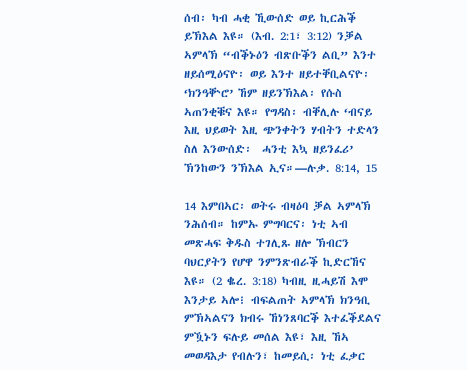ሰብ፡ ካብ ሓቂ ኺውሰድ ወይ ኪርሕቕ ይኽእል እዩ። (እብ. 2:1፣ 3:12) ንቓል ኣምላኽ “ብቕኑዕን ብጽቡቕን ልቢ” እንተ ዘይሰሚዕናዮ፡ ወይ እንተ ዘይተቐቢልናዮ፡ ‘ክንዓቝሮ’ ኸም ዘይንኽእል፡ የሱስ ኣጠንቂቑና እዩ። የግዳስ፡ ብቐሊሉ ‘ብናይ እዚ ህይወት እዚ ጭንቀትን ሃብትን ተድላን ስለ እንውሰድ፡  ሓንቲ እኳ ዘይንፈሪ’ ኽንከውን ንኽእል ኢና።—ሉቃ. 8:14, 15

14 እምበኣር፡ ወትሩ ብዛዕባ ቓል ኣምላኽ ንሕሰብ። ከምኡ ምግባርና፡ ነቲ ኣብ መጽሓፍ ቅዱስ ተገሊጹ ዘሎ ኽብርን ባህርያትን የሆዋ ንምንጽብራቕ ኪድርኸና እዩ። (2 ቈረ. 3:18) ካብዚ ዚሓይሽ እሞ እንታይ ኣሎ፧ ብፍልጠት ኣምላኽ ክንዓቢ ምኽኣልናን ክብሩ ኸነንጸባርቕ እተፈቕደልና ምዃኑን ፍሉይ መሰል እዩ፣ እዚ ኸኣ መወዳእታ የብሉን፣ ከመይሲ፡ ነቲ ፈቃር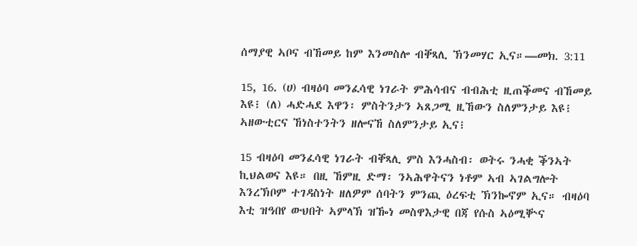ሰማያዊ ኣቦና ብኸመይ ከም እንመስሎ ብቐጻሊ ኽንመሃር ኢና።—መክ. 3:11

15, 16. (ሀ) ብዛዕባ መንፈሳዊ ነገራት ምሕሳብና ብብሕቲ ዚጠቕመና ብኸመይ እዩ፧ (ለ) ሓድሓደ እዋን፡ ምስትንታን ኣጸጋሚ ዚኸውን ስለምንታይ እዩ፧ ኣዘውቲርና ኸነስተንትን ዘሎናኸ ስለምንታይ ኢና፧

15 ብዛዕባ መንፈሳዊ ነገራት ብቐጻሊ ምስ እንሓስብ፡ ወትሩ ንሓቂ ቕንኣት ኪህልወና እዩ። በዚ ኸምዚ ድማ፡ ንኣሕዋትናን ነቶም ኣብ ኣገልግሎት እንረኽቦም ተገዳስነት ዘለዎም ሰባትን ምንጪ ዕረፍቲ ኽንኰኖም ኢና። ብዛዕባ እቲ ዝዓበየ ውህበት ኣምላኽ ዝዀነ መስዋእታዊ በጃ የሱስ ኣዕሚቝና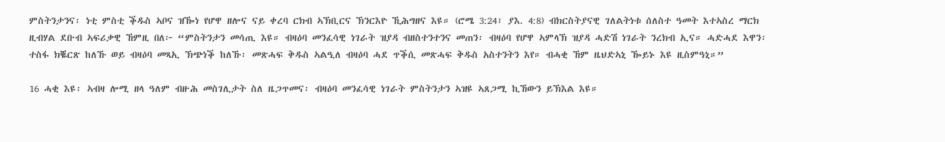ምስትንታንና፡ ነቲ ምስቲ ቕዱስ ኣቦና ዝዀነ የሆዋ ዘሎና ናይ ቀረባ ርክብ ኣኽቢርና ኽንርእዮ ኺሕግዘና እዩ። (ሮሜ 3:24፣ ያእ. 4:8) ብክርስትያናዊ ገለልትነቱ ሰለስተ ዓመት እተኣስረ ማርክ ዚብሃል ደቡብ ኣፍሪቃዊ ኸምዚ በለ፦ “ምስትንታን መሳጢ እዩ። ብዛዕባ መንፈሳዊ ነገራት ዝያዳ ብዘስተንተንና መጠን፡ ብዛዕባ የሆዋ ኣምላኽ ዝያዳ ሓድሽ ነገራት ንረክብ ኢና። ሓድሓደ እዋን፡ ተስፋ ክቘርጽ ከለኹ ወይ ብዛዕባ መጻኢ ኽጭነቕ ከለኹ፡ መጽሓፍ ቅዱስ ኣልዒለ ብዛዕባ ሓደ ጥቕሲ መጽሓፍ ቅዱስ አስተንትን እየ። ብሓቂ ኸም ዜህድኣኒ ዀይኑ እዩ ዚስምዓኒ።”

16 ሓቂ እዩ፡ ኣብዛ ሎሚ ዘላ ዓለም ብዙሕ መስገሊታት ስለ ዜጋጥመና፡ ብዛዕባ መንፈሳዊ ነገራት ምስትንታን ኣዝዩ ኣጸጋሚ ኪኸውን ይኽእል እዩ።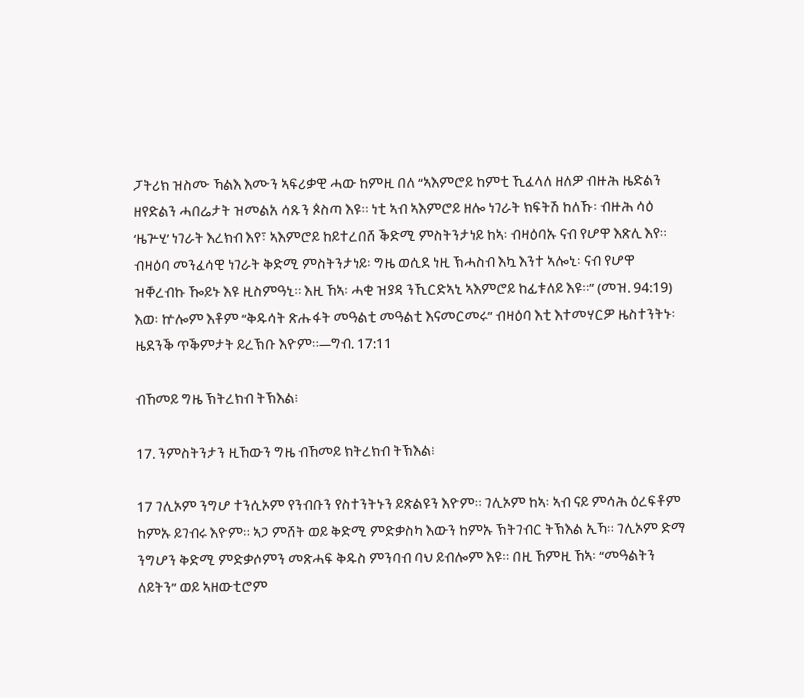ፓትሪክ ዝስሙ ኻልእ እሙን ኣፍሪቃዊ ሓው ከምዚ በለ “ኣእምሮይ ከምቲ ኺፈላለ ዘለዎ ብዙሕ ዜድልን ዘየድልን ሓበሬታት ዝመልአ ሳጹን ጶስጣ እዩ። ነቲ ኣብ ኣእምሮይ ዘሎ ነገራት ክፍትሽ ከለኹ፡ ብዙሕ ሳዕ ‘ዜጕሂ’ ነገራት እረክብ እየ፣ ኣእምሮይ ከይተረበሸ ቕድሚ ምስትንታነይ ከኣ፡ ብዛዕባኡ ናብ የሆዋ እጽሊ እየ። ብዛዕባ መንፈሳዊ ነገራት ቅድሚ ምስትንታነይ፡ ግዜ ወሲደ ነዚ ኽሓስብ እኳ እንተ ኣሎኒ፡ ናብ የሆዋ ዝቐረብኩ ዀይኑ እዩ ዚስምዓኒ። እዚ ኸኣ፡ ሓቂ ዝያዳ ንኺርድኣኒ ኣእምሮይ ከፊቱለይ እዩ።” (መዝ. 94:19) እወ፡ ኵሎም እቶም “ቅዱሳት ጽሑፋት መዓልቲ መዓልቲ እናመርመሩ” ብዛዕባ እቲ እተመሃርዎ ዜስተንትኑ፡ ዜደንቕ ጥቕምታት ይረኽቡ እዮም።—ግብ. 17:11

ብኸመይ ግዜ ኽትረክብ ትኽእል፧

17. ንምስትንታን ዚኸውን ግዜ ብኸመይ ክትረክብ ትኽእል፧

17 ገሊኦም ንግሆ ተንሲኦም የንብቡን የስተንትኑን ይጽልዩን እዮም። ገሊኦም ከኣ፡ ኣብ ናይ ምሳሕ ዕረፍቶም ከምኡ ይገብሩ እዮም። ኣጋ ምሸት ወይ ቅድሚ ምድቃስካ እውን ከምኡ ኽትገብር ትኽእል ኢኻ። ገሊኦም ድማ ንግሆን ቅድሚ ምድቃሶምን መጽሓፍ ቅዱስ ምንባብ ባህ ይብሎም እዩ። በዚ ኸምዚ ኸኣ፡ “መዓልትን ለይትን” ወይ ኣዘውቲሮም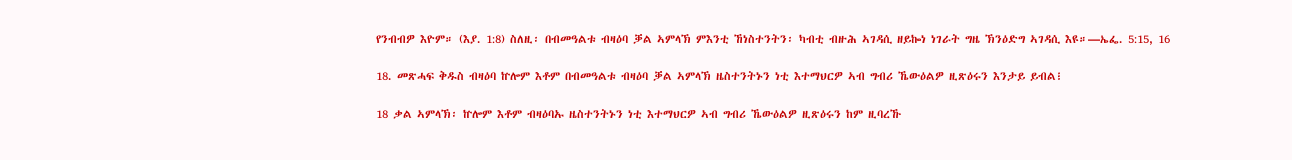የንብብዎ እዮም። (እያ. 1:8) ስለዚ፡ በብመዓልቱ ብዛዕባ ቓል ኣምላኽ ምእንቲ ኸነስተንትን፡ ካብቲ ብዙሕ ኣገዳሲ ዘይኰነ ነገራት ግዜ ኽንዕድግ ኣገዳሲ እዩ።—ኤፌ. 5:15, 16

18. መጽሓፍ ቅዱስ ብዛዕባ ኵሎም እቶም በብመዓልቱ ብዛዕባ ቓል ኣምላኽ ዜስተንትኑን ነቲ እተማህርዎ ኣብ ግብሪ ኼውዕልዎ ዚጽዕሩን እንታይ ይብል፧

18 ቃል ኣምላኽ፡ ኵሎም እቶም ብዛዕባኡ ዜስተንትኑን ነቲ እተማህርዎ ኣብ ግብሪ ኼውዕልዎ ዚጽዕሩን ከም ዚባረኹ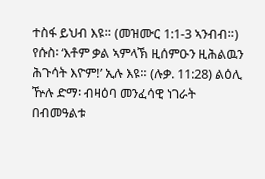ተስፋ ይህብ እዩ። (መዝሙር 1:1-3 ኣንብብ።) የሱስ፡ ‘እቶም ቃል ኣምላኽ ዚሰምዑን ዚሕልዉን ሕጉሳት እዮም!’ ኢሉ እዩ። (ሉቃ. 11:28) ልዕሊ ዅሉ ድማ፡ ብዛዕባ መንፈሳዊ ነገራት በብመዓልቱ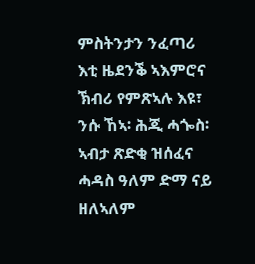ምስትንታን ንፈጣሪ እቲ ዜደንቕ ኣእምሮና ኽብሪ የምጽኣሉ እዩ፣ ንሱ ኸኣ፡ ሕጂ ሓጐስ፡ ኣብታ ጽድቂ ዝሰፈና ሓዳስ ዓለም ድማ ናይ ዘለኣለም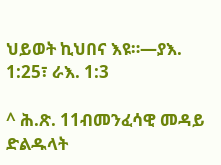ህይወት ኪህበና እዩ።—ያእ. 1:25፣ ራእ. 1:3

^ ሕ.ጽ. 11ብመንፈሳዊ መዳይ ድልዱላት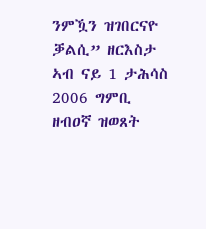ንምዃን ዝገበርናዮ ቓልሲ” ዘርእስታ ኣብ ናይ 1 ታሕሳስ 2006 ግምቢ ዘብዐኛ ዝወጸት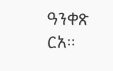ዓንቀጽ ርአ።